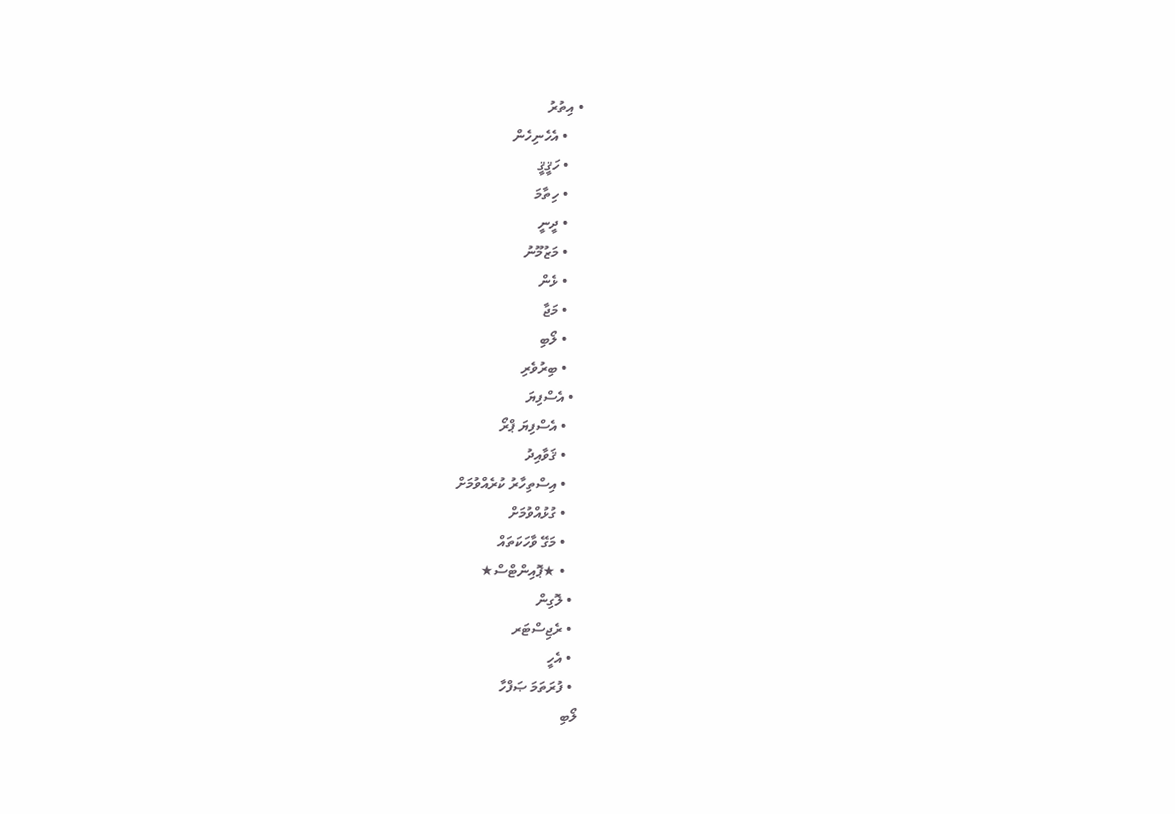• އިތުރު
    • އެހެނިހެން
    • ހަޤީޤީ
    • ހިތާމަ
    • ދީނީ
    • މަޒުމޫނު
    • ޅެން
    • މަޖާ
    • ލޯބި
    • ބިރުވެރި
  • އެސްފިޔަ
    • އެސްފިޔަ ޕްރޯ
    • ޤަވާއިދު
    • އިސްތިހާރު ކުރެއްވުމަށް
    • ގުޅުއްވުމަށް
    • މަގޭ ވާހަކަތައް
    • ★ޕޮއިންޓްސް★
  • ލޮގިން
  • ރެޖިސްޓަރ
  • އެހީ
  • ފުރަތަމަ ޞަފްހާ
ލޯބި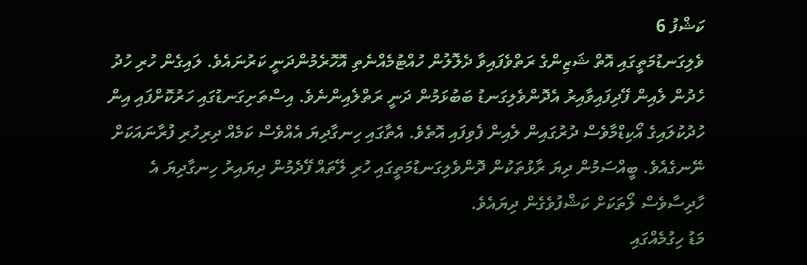ކަޝްފު 6
ވެލިގަނޑުމަތީގައި އޮތް ޝަޒިންގެ ރަތްވެފައިވާ ދެލޮލުން ހުއްޓުމެއްނެތި އޮހޮރެމުންދަނީ ކަރުނައެވެ. ލައިގެން ހުރި ހުދު ހެދުން ލެއިން ފޭދިފައިވާއިރު އެދޮންވެލިގަނޑު ބަބުޅަމުން ދަނީ ރަތްލެއިންނެވެ. އިސްތަށިގަނޑުގައި ހަރުކޮށްފައި އިން ހުދުކުލައިގެ އޯކިޑްމާވެސް ދުރުގައިން ލެއިން ފެވިފައި އޮތެވެ. އެތާގައި ހިނގާދިޔަ އެއްވެސް ކަމެއް ދިރިހުރި ފުރާނައަކަށް ނޭނގެއެވެ. ބީއްސަމުން ދިޔަ ރާޅުތަކުން ދޮންވެލިގަނޑުމަތީގައި ހުރި ލޭތައް ފޭދެމުން ދިޔައިރު ހިނގާދިޔަ އެ ހާދިސާވެސް ލޯތަކަށް ކަޝްފުވެގެން ދިޔައެވެ.
މަޑު ހިގުމެއްގައި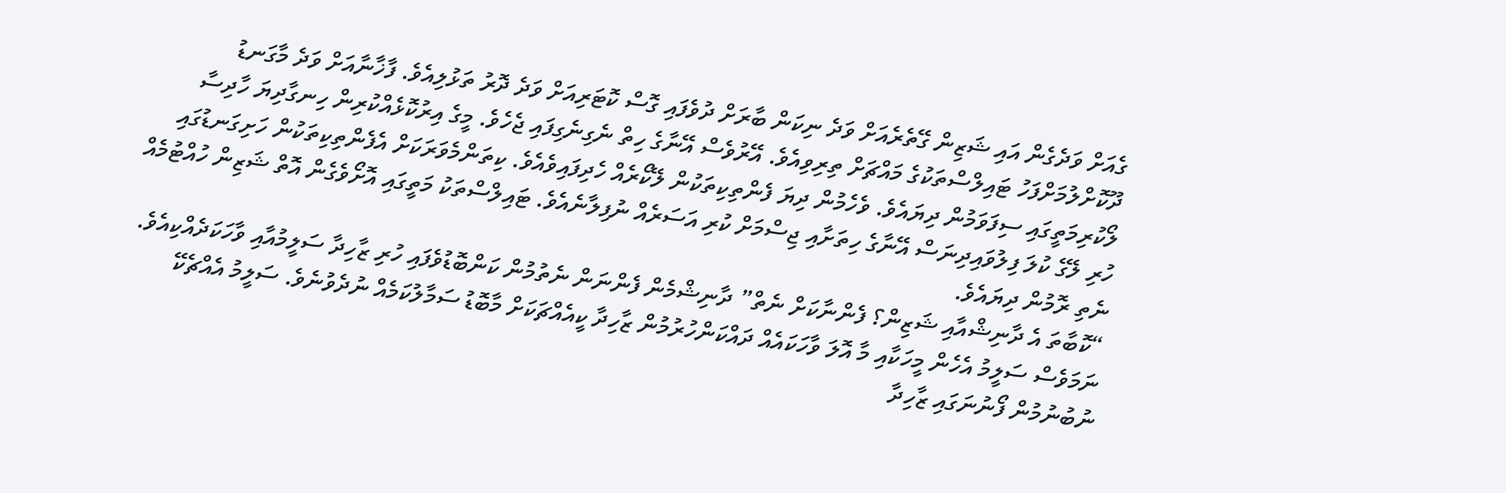ގެއަށް ވަދެގެން އައި ޝަޒިން ގޭތެރެއަށް ވަދެ ނިކަން ބާރަށް ދުވެފައި ގޮސް ކޮޓަރިއަށް ވަދެ ދޮރު ތަޅުލިއެވެ. ފާޚާނާއަށް ވަދެ މާގަނޑު ދޫކޮށްލުމަށްފަހު ޓައިލްސްތަކުގެ މައްޗަށް ތިރިވިއެވެ. އޭރުވެސް އޭނާގެ ހިތް ނެގިނެގިފައި ޖެހެވެ. މީގެ އިރުކޮޅެއްކުރިން ހިނގާދިޔަ ހާދިސާ ލޯކުރިމަތީގައި ސިފަވަމުން ދިޔައެވެ. ވެހެމުން ދިޔަ ފެންތިކިތަކުން ލޭކޯރެއް ހެދިފައިވެއެވެ. ކިތަންމެވަރަކަށް އެފެންތިކިތަކުން ހަށިގަނޑުގައި ހުރި ލޭގެ ކުލަ ފިލުވައިދިނަސް އޭނާގެ ހިތަށާއި ޖިސްމަށް ކުރި އަސަރެއް ނުފިލާނެއެވެ. ޓައިލްސްތަކު މަތީގައި އޮށޯވެގެން އޮތް ޝަޒިން ހުއްޓުމެއް ނެތި ރޮމުން ދިޔައެވެ.
“ކޮބާތަ އެ ދާނިޝްއާއި ޝަޒިން؟ ފެންނާކަށް ނެތް” ދާނިޝްމެން ފެންނަން ނެތުމުން ކަންބޮޑުވެފައި ހުރި ޒާހިދާ ސަލީމުއާއި ވާހަކަދެއްކިއެވެ. ނަމަވެސް ސަލީމު އެހެން މީހަކާއި މާ އޮލަ ވާހަކައެއް ދައްކަންހުރުމުން ޒާހިދާ ކީއެއްޗަކަށް މާބޮޑު ސަމާލުކަމެއް ނުދެވުނެވެ. ސަލީމު އެއްޗެކޭ ނުބުނުމުން ފޯނުނަގައި ޒާހިދާ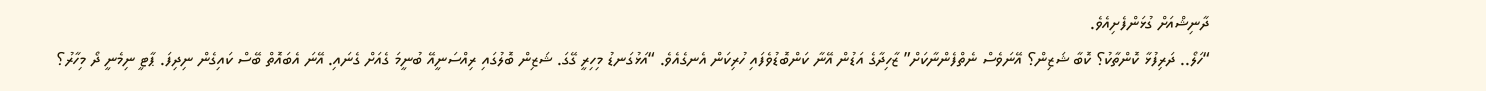ދާނިޝްއަށް ގުޅަންފެށިއެވެ.
“ހަލޯ.. ދަރިފުޅާ ކޮންތާކު؟ ކޮބާ ޝަޒިން؟ އޭނަވެސް ނެތްފެންނާކަށް” ޒާހިދާގެ އަޑުން އޭނާ ކަންބޮޑުވެފައި ހުރިކަން އެނގެއެވެ. “އަޅުގަނޑު މިހިރީ ގޭގަ. ޝަޒިން ބޮލުގައި ރިއްސަނީއޭ ބުނީމަ ގެއަށް ގެނައި. އޭނަ އެބައޮތް ބޭސް ކައިގެން ނިދިފަ. ޕާޓީ ނިމެނީ ދޯ މިހާރު؟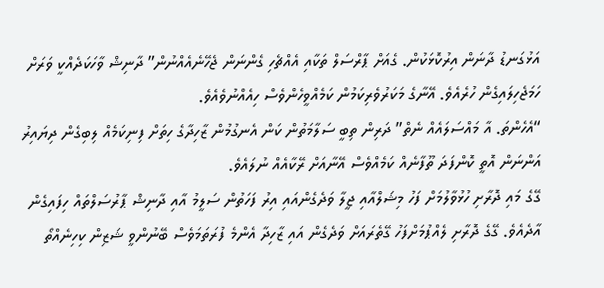އަޅުގަނޑު ދާނަން އިރުކޮޅަކުން. ގެއަށް ޕާރްސަލް ތަކާއި އެއްޗެހި ގެންނަން ޖެހޭނެއެއްނުން” ދާނިޝް ވާހަކަދެއްކީ ވަރަށް ހަމަޖެހިލައިގެން ހުރެއެވެ. އޭނާގެ މަކަރުވެރިކަމުން ކަމެއްވީހެންވެސް ހިއެއްނުވެއެވެ.
“އެހެންތަ. އާ މައްސަލައެއް ނެތް” ދަރިން ތިބީ ސަލާމަތުން ކަން އެނގުމުން ޒާހިދާގެ ހިތަށް ފިނިކަމެއް ލިބިގެން ދިޔައިރު އަންނަން އޮތީ ކޮންފަދަ ތޫފާނެއް ކަމެއްވެސް އޭނާއަށް ރޭކާއެއް ނުލައެވެ.
ގޭގެ މައި ދޮރާށި ހުޅުވާލުމަށް ފަހު މިޝަލްއާއި ޖީލާ ވަދެގެންއައި އިރު ފަހަތުން ސަލީމު އާއި ދާނިޝް ޕާރުސަލްތައް ހިފައިގެން އާދެއެވެ. ގޭގެ ދޮރާށި ލެއްޕުމަށްފަހު ގޭތެރައަށް ވަދެގެން އައި ޒާހިދާ އެންމެ ފުރަތަމަވެސް ބޭނުންވީ ޝަޒިން ކިހިނެއްތޯ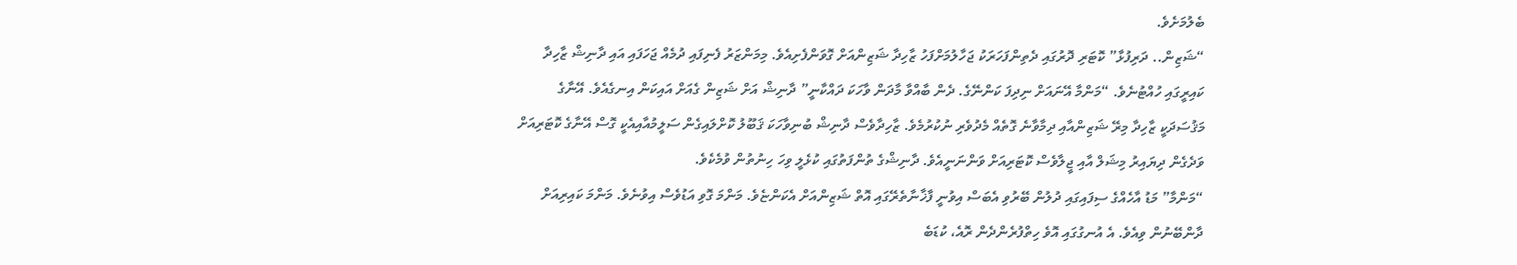ބެލުމަށެވެ.
“ޝަޒިން.. ދަރިފުޅާ” ކޮޓަރި ދޮރުގައި ދެތިންފަހަރަކު ޖަހާލުމަށްފަހު ޒާހިދާ ޝަޒިންއަށް ގޮވަންފެށިއެވެ. މިމަންޒަރު ފެނިފައި ދުމެއް ޖަހަފައި އައި ދާނިޝް ޒާހިދާ ކައިރީގައި ހުއްޓުނެވެ. “މަންމާ އޭނައަށް ނިދިފަ ކަންނޭގެ. ދެން ބާއްވާ މާދަން ވާހަކަ ދައްކާނީ” ދާނިޝް އަށް ޝަޒިން ގެއަށް އައިކަން އިނގެއެވެ. އޭނާގެ މަޤުސަދަކީ ޒާހިދާ މިރޭ ޝަޒިންއާއި ދިމާވާނެ ގޮތެއް މެދުވެރި ނުކުރުމެވެ. ޒާހިދާވެސް ދާނިޝް ބުނިވާހަކަ ޤަބޫލު ކޮށްލައިގެން ސަލީމުއާއިއެކީ ގޮސް އޭނާގެ ކޮޓަރިއަށް ވަދެގެން ދިޔައިރު މިޝަލް އާއި ޖީލާވެސް ކޮޓަރިއަށް ވަންނަނީއެވެ. ދާނިޝްގެ ތުންފަތުގައި ކުޅެލީ ވިހަ ހިނުތުން ވުމެކެވެ.
“މަންމާ” މަޑު އާހެއްގެ ސިފައިގައި ދުލުން ބޭރުވި އެބަސް އިވުނީ ފާޚާނާތެރޭގައި އޮތް ޝަޒިންއަށް އެކަންޏެވެ. މަންމަ ގޮވި އަޑުވެސް އިވުނެވެ. މަންމަ ކައިރިއަށް ދާންބޭނުން ވިއެވެ. އެ އުނގުގައި އޮވެ ހިތްފުރެންދެން ރޮއެ، ކުޑަބެ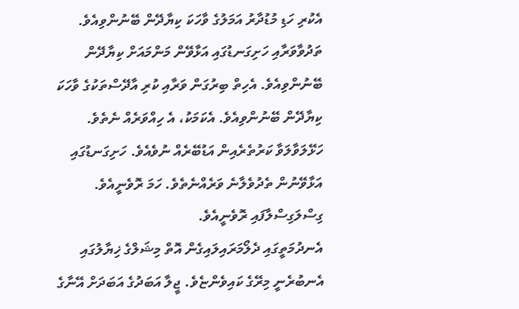އެކުރި ހަޑި މުޑުދާރު އަމަލުގެ ވާހަކަ ކިޔާދޭން ބޭނުންވިއެވެ. ތަދުވާވަރާއި ހަށިގަނޑުގައި އަޅާވޭން މަންމައަށް ކިޔާދޭން ބޭނުންވިއެވެ. އެހިތް ބިރުގަން ވަރާއި ކުރި އާދޭސްތަކުގެ ވާހަކަ ކިޔާދޭން ބޭނުންވިއެވެ. އެކަމަކު، އެ ހިއްވަރެއް ނެތެވެ. ހަޅޭލަވާލަވާ ކަރުތެރެއިން އަޑުބޭރެއް ނުވެއެވެ. ހަށިގަނޑުގައި އަޅާވޭނުން ތެދުވެލާނެ ވަރެއްނެތެވެ. ހަމަ ރޮވެނީއެވެ. ގިސްލަގިސްލާފައި ރޮވެނީއެވެ.
އެނދުމަތީގައި ދެލޯމަރައިލައިގެން އޮތް މިޝަލްގެ ޚިޔާލުގައި އެނބުރެނީ މިރޭގެ ކައިވެންޏެވެ. ޖީލާ އަބަދުގެ އަބަދަށް އޭނާގެ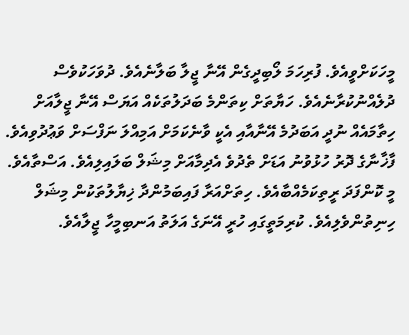މީހަކަށްވީއެވެ. ފުރިހަމަ ލޯބިދީގެން އޭނާ ޖީލާ ބަލާނެއެވެ. ދުވަހަކުވެސް ދުލެއްނުކުރާނެއެވެ. ހަޔާތަށް ކިތަންމެ ބަދަލުތަކެއް އަޔަސް އޭނާ ޖީލާއަށް ހިތާމައެއް ނުދީ އަބަދުމެ އޭނާއާއި އެކީ ވާނެކަމަށް އަމިއްލަ ނަފްސަށް ވަޢުދުވިއެވެ.
ފާޚާނާގެ ދޮރު ހުޅުވުނު އަޑަށް ތެދުވެ އެދިމާއަށް މިޝަލް ބަލައިލިއެވެ. އަސްތާއެވެ. މީ ކޮންފަދަ ރީތިކަމެއްބާއެވެ. ހިތަށްއަރާ ފައިބަމުންދާ ޚިޔާލުތަކުން މިޝަލް ހިނިތުންވެލިއެވެ. ކުރިމަތީގައި ހުރީ އޭނަގެ އަލަތު އަނބިމީހާ ޖީލާއެވެ.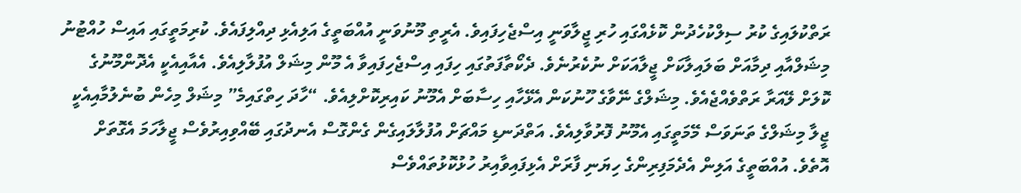ރަތްކުލައިގެ ކުރު ސިލްކުހެދުން ކޮޅެއްގައި ހުރި ޖީލާވަނީ އިސްޖެހިފައިވެ. އެރީތި މޫނުވަނީ އުއްބަތީގެ އަލިއެޅި ދިއްލިފައެވެ. ކުރިމަތީގައި އައިސް ހުއްޓުނު މިޝަލްއާއި ދިމާއަށް ބަލައިލާކަށް ޖީލާއަކަށް ނުކެރުނެވެ. ދެކޯތާފަތުގައި ހިފައި އިސްޖެހިފައިވާ އެ މޫން މިޝަލް އުފުލާލިއެވެ. އެއާއިއެކީ އެދޮންމޫނުގެ ކޮލަށް ލޭއަރާ ރަތްވެއްޖެއެވެ. މިޝަލްގެ ނޭވާގެ ހޫނުކަން އެޅޭހާއި ހިސާބަށް އެމޫނު ކައިރިކޮށްލިއެވެ. “ހާދަ ހިތްގައިމެ” މިޝަލް މިހެން ބުނެލުމާއިއެކީ ޖީލާ މިޝަލްގެ ތަނަވަސް މޭމަތީގައި އެމޫނު ފޮރުވާލިއެވެ. އަތްދަނޑި މައްޗަށް އުފުލާލައިގެން ގެންގޮސް އެނދުގައި ބޭއްވިއިރުވެސް ޖީލާހަމަ އެގޮތަށް އޮތެވެ. އުއްބަތީގެ އަލިން އެދެމަފިރިންގެ ހިޔަނި ފާރަށް އެޅިފައިވާއިރު ހުޅުކޮޅުތައްވެސް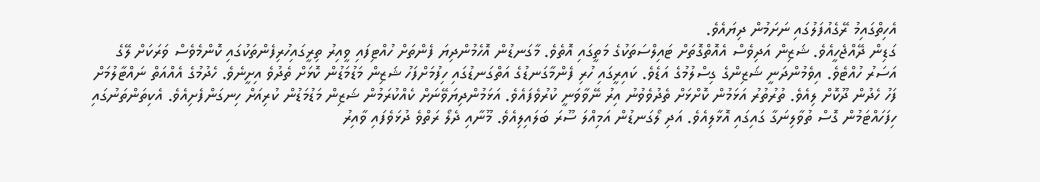އެހިތްގައިމު ރޭގެއުފަލުގައި ނަށަމުން ދިޔައެވެ.
ގަޑިން ދޭއްޖެހީއެވެ. ޝަޒިން އަދިވެސް އެއޮތްގޮތަށް ޓައިލްސަތަކުގެ މަތީގައި އޮތެވެ. މާގަނޑުން އޮހެމުންދިޔަ ފެންތަށް ހުއްޓިފައި ވީއިރު ތިރީގައިހުރިފެންތަކުގައި ކޮންމެވެސް ވަރަކަށް ލޭގެ އަސަރު ހުއްޓެވެ. އިވެމުންދަނީ ޝަޒިންގެ ގިސްލުމުގެ އަޑެވެ. ކައިރީގައި ހުރި ފެންމާގަނޑުގެ އަތްގަނޑުގައި ހިފުމަށްފަހު ޝަޒިން މަޑުމަޑުން ކޮޅަށް ތެދުވެ އިށީނެވެ. ހެދުމުގެ އެއްއަތް ނައްޓާލުމަށް ފަހު ހެދުން ދޫކޮށް ލިއެވެ. ތުރުތުރު އަޅަމުން ކޮށްޅަށް ތެދުވެވުނު އިރު ނޭވާވަނީ ކުރުވެފައެވެ. އަޅަމުންދިޔަވޭނަށް ކެއްކުރަމުން ޝަޒިން މަޑުމަޑުން ކުރިއަށް ހިނގަންފެށިއެވެ. އެކިތަންތަނުގައި ހިފަހައްޓަމުން ގޮސް ތުވާލިނަގާ ގައިގައި އޮޅާލިއެވެ. އަދި ލޯގަނޑުން އަމިއްލަ ސޫރަ ބަލައިލިއެވެ. މޫނާއި ދެލޯ ރަތްވެ ދުޅަވެފައި ވާއިރު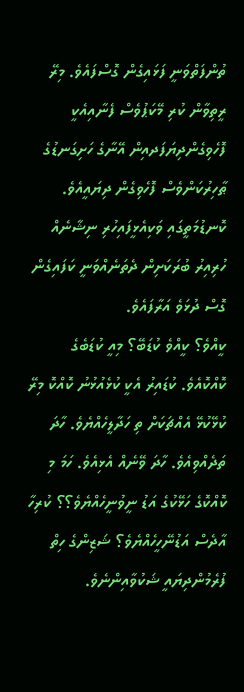ތުންފަތްވަނީ ފަޅައިގެން ގޮސްފައެވެ. މިރޭ ރީތިވާން ކުރި މޭކަޕުވެސް ފެނާއިއެކީ ފޮހެވިގެންދިޔަފަދއިން އޭނާގެ ހަށިގަނޑުގެ ޠާހިރުކަންވެސް ފޮހެވިގެން ދިޔައީއެވެ. ކޮނޑުމަތީގައި ވަކިއެޅީފައިހުރި ނިޝާނެއް ހުރިއިރު ބުރަކަށިން ދެތަނެއްވަނީ ކަފައިގެން ގޮސް ދުޅަވެ އަރާފައެވެ.
ކީއްވެ؟ ކީއްވެ ކުޑަބޭ؟ މިއީ ކުޑަބެގެ ކޮއްކޮއެވެ. ކުޑައިރު އެކީ ކުޅެއުޅުނު ކޮއްކޮ މިރޭ ކުޅޭކުޅޭ އެއްޗަކަށް ތި ހަދާލީހެއްޔެވެ. ހާދަ ތަދެއްވިއެވެ. ހާދަ ވޭނެއް އެޅިއެވެ. ހަމަ މި ކޮއްކޮގެ ހަޅޭކުގެ އަޑު ނީވުނީހެއްޔެވެ؟؟ ކުރިހާ އާދެސް އަޑުނޭހީހެއްޔެވެ؟ ޝަޒިންގެ ހިތް ފުރެމުންދިޔައީ ޝަކުވާއިންނެވެ.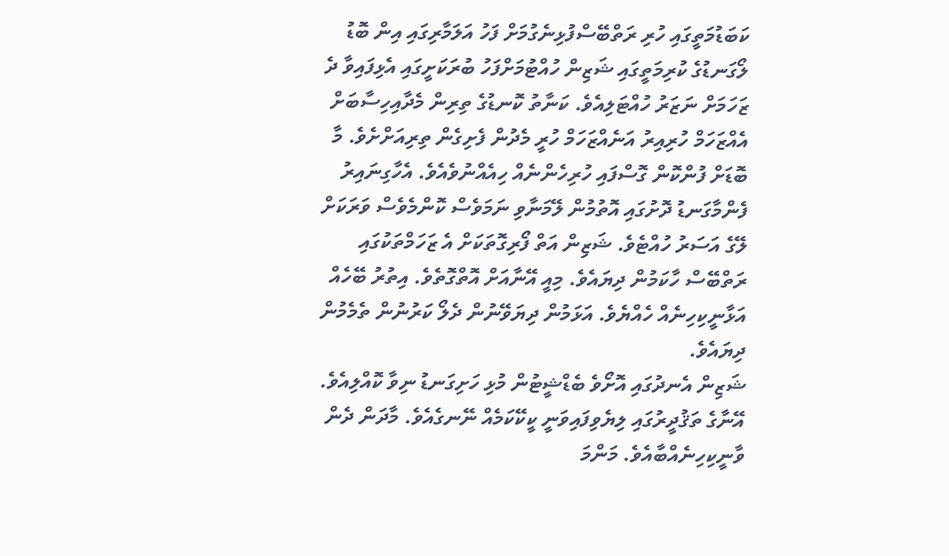ކަބަޑުމަތީގައި ހުރި ރަތްބޭސްފުޅިނެގުމަށް ފަހު އަލަމާރިގައި އިން ބޮޑު ލޯގަނޑުގެ ކުރިމަތީގައި ޝަޒިން ހުއްޓުމަށްފަހު ބުރަކަށީގައި އެޅިފައިވާ ދެ ޒަހަމަށް ނަޒަރު ހުއްޓަލިއެވެ. ކަނާތު ކޮނޑުގެ ތިރިން މެދާއިހިސާބަށް އެއްޒަހަމް ހުރިއިރު އަނެއްޒަހަމް ހުރީ މެދުން ފެށިގެން ތިރިއަށްށެވެ. މާ ބޮޑަށް ފުންކޮން ގޮސްފައި ހުރިހެންނެއް ހިއެއްނުވެއެވެ. އެހާގިނައިރު ފެންމާގަނޑު ދޮށުގައި އޮތުމުން ލޭމަނާވި ނަމަވެސް ކޮންމެވެސް ވަރަކަށް ލޭގެ އަސަރު ހުއްޓެވެ. ޝަޒިން އަތް ފޯރިގޮތަކަށް އެ ޒަހަމްތަކުގައި ރަތްބޭސް ހާކަމުން ދިޔައެވެ. މިއީ އޭނާއަށް އޮތްގޮތެވެ. އިތުރު ބޭހެއް އަޅާނީކިހިނެއް ހެއްޔެވެ. އަޅަމުން ދިޔަވޭނުން ދެލޯ ކަރުނުން ތެމެމުން ދިޔައެވެ.
ޝަޒިން އެނދުގައި އޮށޯވެ ބެޑްޝީޓުން މުޅި ހަށިގަނޑު ނިވާ ކޮއްލިއެވެ. އޭނާގެ ތަޤުދީރުގައި ލިޔެވިފައިވަނީ ކީކޭކަމެއް ނޭނގެއެވެ. މާދަން ދެން ވާނީކިހިނެއްބާއެވެ. މަންމަ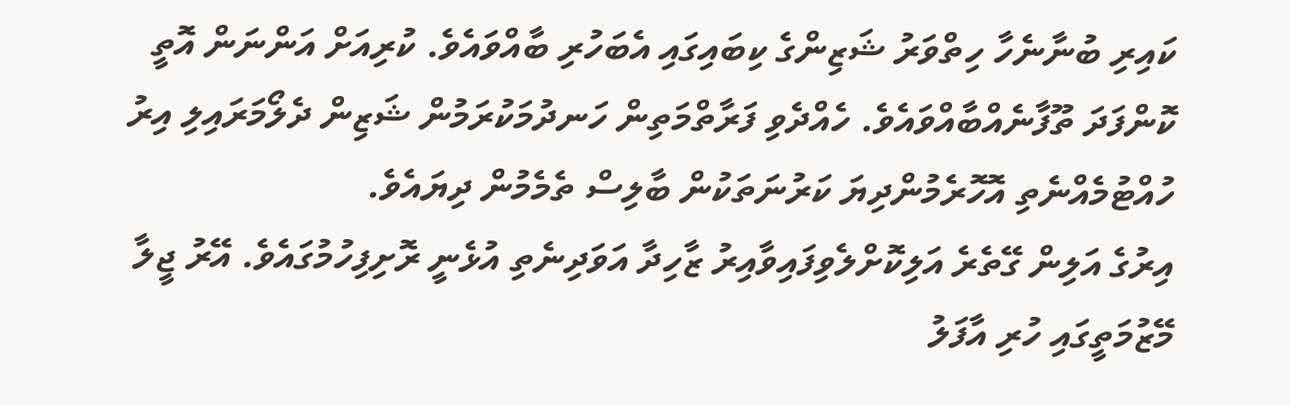ކައިރި ބުނާނެހާ ހިތްވަރު ޝަޒިންގެ ކިބައިގައި އެބަހުރި ބާއްވައެވެ. ކުރިއަށް އަންނަން އޮތީ ކޮންފަދަ ތޫފާނެއްބާއްވައެވެ. ހެއްދެވި ފަރާތްމަތިން ހަނދުމަކުރަމުން ޝަޒިން ދެލޯމަރައިލި އިރު ހުއްޓުމެއްނެތި އޮހޮރެމުންދިޔަ ކަރުނަތަކުން ބާލިސް ތެމެމުން ދިޔައެވެ.
އިރުގެ އަލިން ގޭތެރެ އަލިކޮށްލެވިފައިވާއިރު ޒާހިދާ އަވަދިނެތި އުޅެނީ ރޮށިފިހުމުގައެވެ. އޭރު ޖީލާ މޭޒުމަތީގައި ހުރި އާފަލު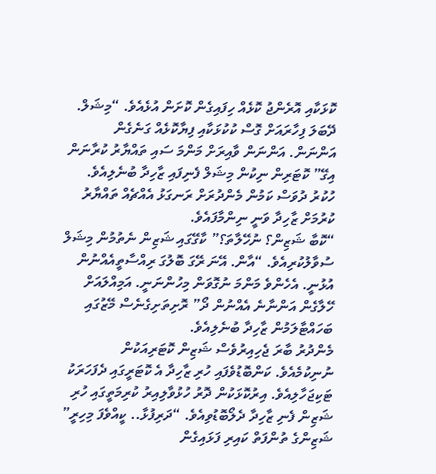ކޮޅަކާއި އޮރެންޖު ކޮޅެއް ހިފައިގެން ކޮށަން އުޅެއެވެ. “މިޝަލް. ދޭބަލަ ފިހާރައަށް ގޮސް ކުކުޅަކާއި ފިޔާކޮޅެއް ގަނެގެން އަންނަން. އަންނަން ވާއިރަށް މަންމަ ސައި ތައްޔާރު ކުރާނަން އިގޭ” ކޮޓަރިން ނިކުން މިޝަލް ފެނިފައި ޒާހިދާ ބުނެލިއެވެ. ހުކުރު ދުވަސް ކަމުން މެންދުރަށް ރަނގަޅު އެއްޗެއް ތައްޔާރު ކުރުމަށް ޒާހިދާ ވަނީ ނިންމާފައެވެ.
“ކޮބާ ޝަޒިން؟ ނުހޭލާތަ؟” ކާގޭގައި ޝަޒިން ނެތުމުން މިޝަލް ސުވާލުކުރިއެވެ. “އާން. އޭނަ ރޭގަ ބޮލުގަ ރިއްސާތީއެއްނުން އުޅުނީ. އެހެންވެ މަންމަ ނުގޮވަން މިހުންނަނީ. އަމިއްލައަށް ހޭލާގެން އަންނާނެ އެއްނުން ދޯ” ރޮށިތަށިގެނެސް މޭޒުގައި ބަހައްޓާލަމުން ޒާހިދާ ބުނެލިއެވެ.
މެންދުރު ބާރަ ޖެހިއިރުވެސް ޝަޒިން ކޮޓަރިއަކުން ނުނިކުމެއެވެ. ކަންބޮޑުވެފައި ހުރި ޒާހިދާ އެ ކޮޓަރީގައި ދެފަހަރަކު ޓަކިޖަހާލިއެވެ. އިރުކޮޅަކުން ދޮރު ހުޅުވާލިއިރު ކުރިމަތީގައި ހުރި ޝަޒިން ފެނި ޒާހިދާ ދެލޯބޮޑުވިއެވެ. “ދަރިފުޅާ.. ކީއްވެފަ މިހިރީ” ޝަޒިންގެ ތުންފަތް ކައިރި ފަޅައިގެން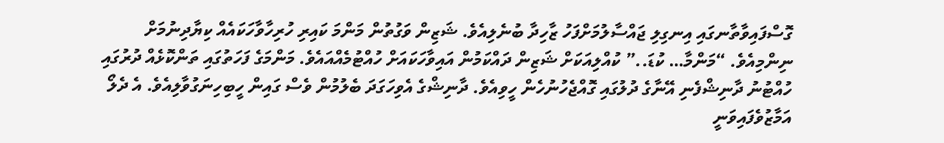ގޮސްފައިވާތާނގައި އިނގިލި ޖައްސާލުމަށްފަހު ޒާހިދާ ބުނެލިއެވެ. ޝަޒިން ވަގުތުން މަންމަ ކައިރި ހުރިހާވާހަކައެއް ކިޔާދިނުމަށް ނިންމިއެވެ. “މަންމާ… ކުޑަ..” ކުއްލިއަކަށް ޝަޒިން ދައްކަމުން އައިވާހަކައަށް ހުއްޓުމެއްއައެވެ. މަންމަގެ ފަހަތުގައި ތަންކޮޅެއް ދުރުގައި ހުއްޓުނު ދާނިޝްފެނި އޭނާގެ ދުލުގައި ގޮއްޖެހުނުހެން ހީވިއެވެ. ދާނިޝްގެ އެވިހަގަދަ ބެލުމުން ވެސް ގައިން ހީބިހިނަގުވާލިއެވެ. އެ ދެލޯ އަމާޒުވެފައިވަނީ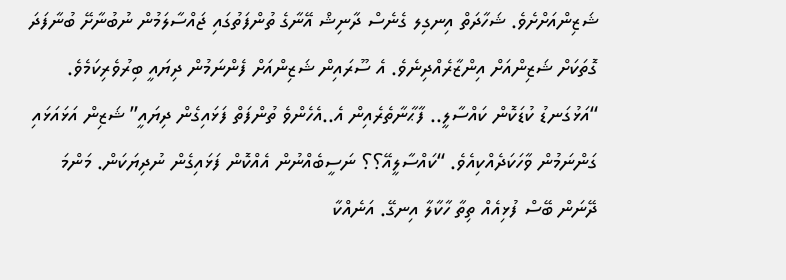ޝަޒިންއަށްށެވެ. ޝަހާދަތް އިނގިލ ގެނެސް ދާނިޝް އޭނާގެ ތުންފަތުގައި ޖައްސާލަމުން ނުބުނާށޭ ބުނާފަދަ ގޮތަކަށް ޝަޒިންއަށް އިންޒާރެއްދިނެވެ. އެ ސޫރައިން ޝަޒިންއަށް ފެންނަމުން ދިޔައީ ބިރުވެރިކަމެވެ.
“އަޅުގަނޑު ކުޑަކޮން ކައްސާލީ.. ފާޙާނާތެރެއިން އެ..އެހެންވެ ތުންފަތް ފަޅައިގެން ދިޔައީ” ޝަޒިން އަޅައަޅައި ގަންނަމުން ވާހަކަދެއްކިއެވެ. “ކައްސާލީއޭ؟؟ ނަސީބެއްނުން އެއްކޮން ފަޅައިގެން ނުދިޔަކަން. މަންމަ ދޭނަން ބޭސް ފުޅިއެއް ތިތާ ހާކާލާ އިނގޭ. އަނެއްކާ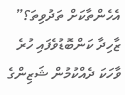އެހެންތާކަށް ތަދުވިތަ؟” ޒާހިދާ ކަންބޮޑުވެފައި ހުރެ ވާހަކަ ދެއްކުމުން ޝަޒިންގެ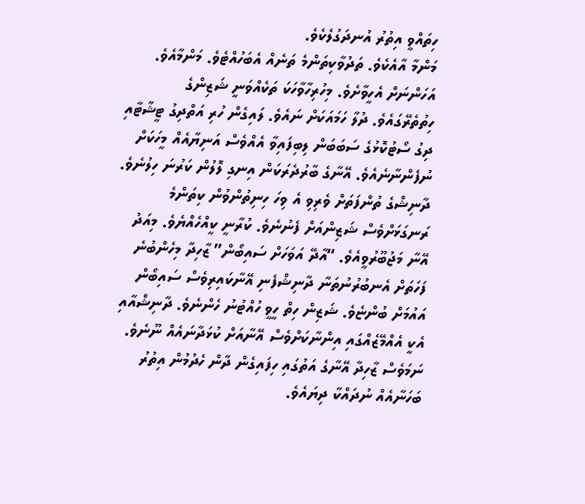ހިތައްވީ އިތުރު އުނދަގުލެކެވެ.
މަންމާ އާއެކެވެ. ތަދުވާކިތަންމެ ތަނެއް އެބަހުއްޓެވެ. މަންމާއެވެ. އަހަންނަށް އެހީވާށެވެ. މިހުރިހާވާހަކަ ތަކެއްވަނީ ޝަޒިންގެ ހިތުތެރޭގައެވެ. ދުލާ ހަމައަކަށް ނައެވެ. ލައިގެން ހުރި އަތްދިގު ޓީޝާޓާއި ދިގު ސޯޓުކޮޅުގެ ސަބަބަން ލިބިފައިވާ އެއްވެސް އަނިޔާއެއް މީހަކަށް ނުފެންނާނެއެވެ. އޭނާގެ ބާރުދެރަކަން އިނގި ލޮލުން ކަރުނަ ހިލުނެވެ. ދާނިޝްގެ ތުންފަތަށް ވެރިވި އެ ވިހަ ހިނިތުންވުން ކިތަންމެ ރަނގަޅަށްވެސް ޝަޒިންއަށް ފެނުނެވެ. ކުރާނީ ކީއްހެއްޔެވެ. މިއަދު އޭނާ މަޖުބޫރުވީއެވެ. “އާދޭ އަވަހަށް ސައިބޯން” ޒާހިދާ މިހެންބުނެ ފަހަތަށް އެނބުރުނުތަނާ ދާނިޝްފެނި އޭނާކައިރިވެސް ސައިބޯން އައުމަށް ބުންޏެވެ. ޝަޒިން ހިތް ހީވީ ހުއްޓުނު ހެންނެވެ. ދާނިޝްއާއި އެކީ އެއްމޭޒެއްގައި އިންނާކަށްވެސް އޭނާއަށް ކުޅަދާނައެއް ނޫނެވެ. ނަމަވެސް ޒާހިދާ އޭނާގެ އަތުގައި ހިފައިގެން ދާން ހެދުމުން އިތުރު ބަހަނާއެއް ނުދައްކާ ދިޔައެވެ.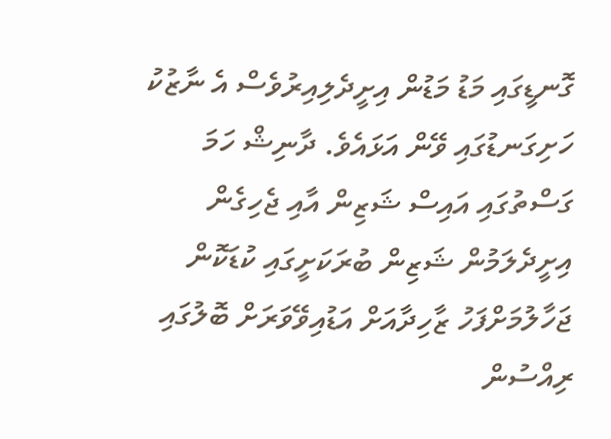ގޮނޑީގައި މަޑު މަޑުން އިށީދެލިއިރުވެސް އެ ނާޒުކު ހަށިގަނޑުގައި ވޭން އަޅައެވެ. ދާނިޝް ހަމަ ގަސްތުގައި އައިސް ޝަޒިން އާއި ޖެހިގެން އިށީދެލަމުން ޝަޒިން ބުރަކަށީގައި ކުޑަކޮން ޖަހާލުމަށްފަހު ޒާހިދާއަށް އަޑުއިވޭވަރަށް ބޮލުގައި ރިއްސުން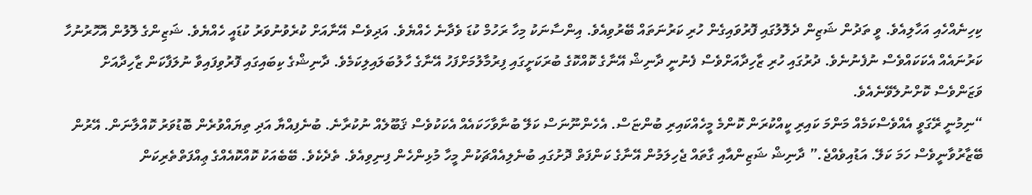ކިހިނެއްހެއި އަހާލިއެވެ. ވީ ތަދުން ޝަޒިން ދެލޮލުގައި ފޮރުވައިގެން ހުރި ކަރުނަތައް ބޭރުވިއެވެ. އިންސާނަކު މިހާ ރަހުމް ކުޑަ ވެދާނެ ހެއްޔެވެ. އަދިވެސް އޭނާއަށް ކުރެވުނުވަރު ކުޑައީ ހެއްޔެވެ. ޝަޒިންގެ ލޮލުން އޮހޮރުނުހާ ކަރުނައެއް އެކަކައްވެސް ނުފެނުނެވެ. ދުރުގައި ހުރި ޒާހިދާއަށްވެސް ފެނުނީ ދާނިޝް އޭނާގެ ކޮއްކޮގެ ބުރަކަށީގައި ފިރުމާލުމަށްފަހު އޭނާގެ ހާލުބަލައިލިކަމެވެ. ދާނިޝްގެ ކިބައިގައި ފޮރުވިފައިވާ ނުލަފާކަން ޒާހިދާއަށް ވަޒަންވެސް ކޮށްނުލެވޭނެއެވެ.
“ނިމުނީ ރޭގަވީ އެއްވެސްކަމެއް މަންމަ ކައިރި ކީއްކުރަން ކޮންމެ މީހެއްކައިރި ބުންޏަސް. އެހެންނޫނަސް ކަލޭ ބުނާވާހަކައެއް އެކަކުވެސް ޤަބޫލެއް ނުކުރާނެ. ބުނެފިއްޔާ އަދި ތިޔައްވުރެން ބޮޑުވަރު ކޮއްލާނަން. އޭރުން ބޭޒާރުވާނީވެސް ހަމަ ކަލޭ. އަޑުއިވެއްޖެ.” ދާނިޝް ޝަޒިންއާއި ގާތައް ޖެހިލަމުން އޭނާގެ ކަންފަތް ދޮށުގައި ބުނެލިއެއްޗަކުން މީހާ މުޅިންހެން ފިނިވިއެވެ. ތެދެކެވެ. ބޭބެއަކު ކޮއްކޮއެއްގެ ޢިއްފަތްތެރިކަން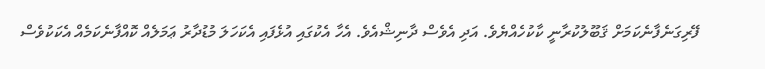ފޭރިގަނެފާނެކަމަށް ޤަބޫލުކުރާނީ ކާކުހެއްޔެވެ. އަދި އެވެސް ދާނިޝްއެވެ. އެހާ އެކުގައި އުޅެފައި އެކަހަލަ މުޑުދާރު ޢަމަލެއް ކޮއްފާނެކަމެއް އެކަކުވެސް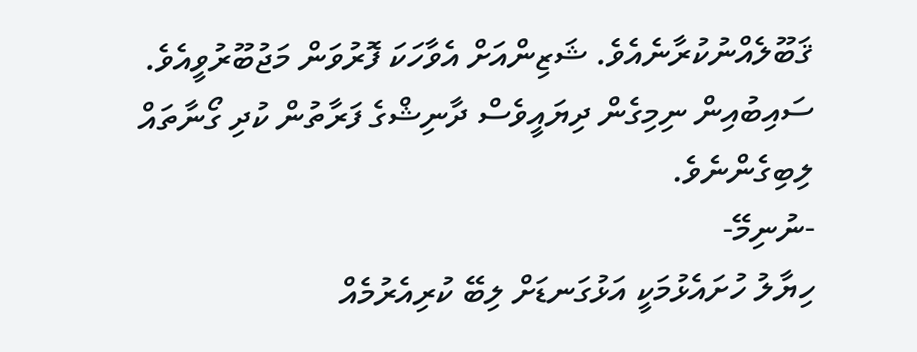ޤަބޫލެއްނުކުރާނެއެވެ. ޝަޒިންއަށް އެވާހަކަ ފޮރުވަން މަޖުބޫރުވީއެވެ. ސައިބުއިން ނިމިގެން ދިޔައީވެސް ދާނިޝްގެ ފަރާތުން ކުދި ގޯނާތައް ލިބިގެންނެވެ.
-ނުނިމޭ-
ހިޔާލު ހުށައެޅުމަކީ އަޅުގަނޑަށް ލިބޭ ކުރިއެރުމެއް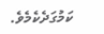ކަމުގަދެކެމެވެ.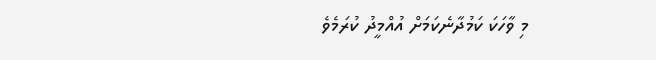މި ވާހަކަ ކަމުދާނެކަމަށް އުއްމީދު ކުރަމެވެ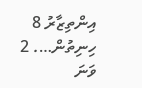އިންތިޒާރު 8
ހިނިތުން…. 2 ވަނަ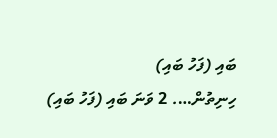ބައި (ފަހު ބައި)
ހިނިތުން…. 2 ވަނަ ބައި (ފަހު ބައި)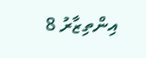އިންތިޒާރު 8